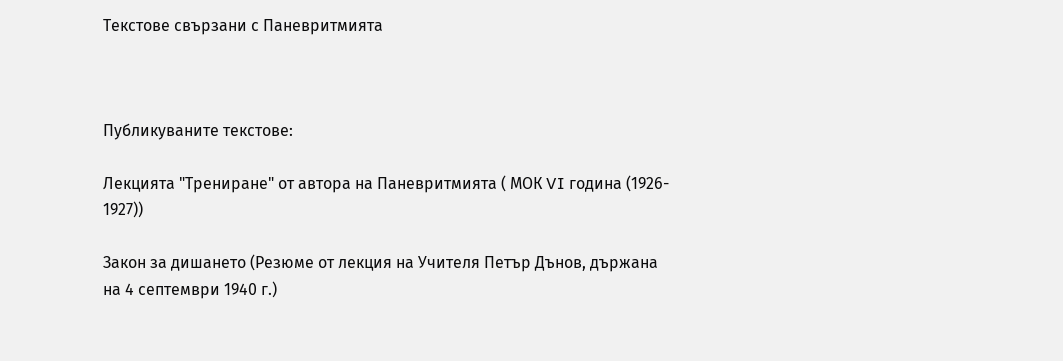Текстове свързани с Паневритмията



Публикуваните текстове:

Лекцията "Трениране" от автора на Паневритмията ( МОК VI година (1926- 1927))

Закон за дишането (Резюме от лекция на Учителя Петър Дънов, държана на 4 септември 1940 г.)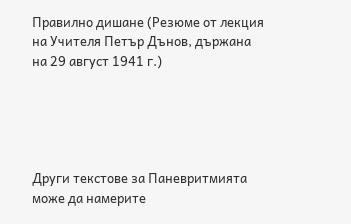Правилно дишане (Резюме от лекция на Учителя Петър Дънов, държана на 29 август 1941 г.)





Други текстове за Паневритмията може да намерите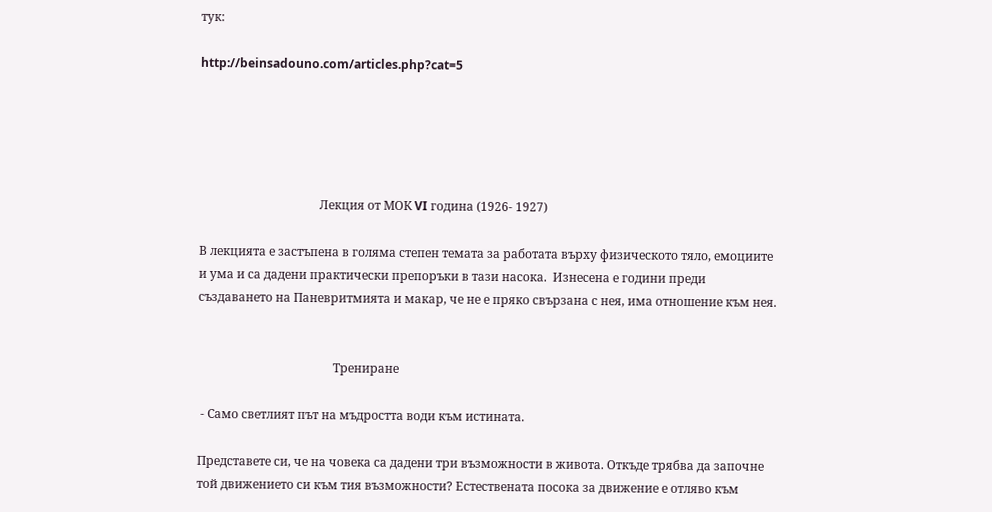тук:

http://beinsadouno.com/articles.php?cat=5





                                        Лекция от МОК VI година (1926- 1927)

В лекцията е застъпена в голяма степен темата за работата върху физическото тяло, емоциите и ума и са дадени практически препоръки в тази насока.  Изнесена е години преди създаването на Паневритмията и макар, че не е пряко свързана с нея, има отношение към нея.


                                             Трениране

 - Само светлият път на мъдростта води към истината.

Представете си, че на човека са дадени три възможности в живота. Откъде трябва да започне той движението си към тия възможности? Естествената посока за движение е отляво към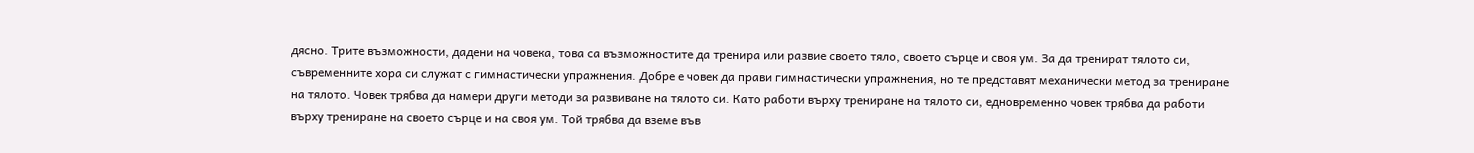дясно. Трите възможности, дадени на човека, това са възможностите да тренира или развие своето тяло, своето сърце и своя ум. За да тренират тялото си, съвременните хора си служат с гимнастически упражнения. Добре е човек да прави гимнастически упражнения, но те представят механически метод за трениране на тялото. Човек трябва да намери други методи за развиване на тялото си. Като работи върху трениране на тялото си, едновременно човек трябва да работи върху трениране на своето сърце и на своя ум. Той трябва да вземе във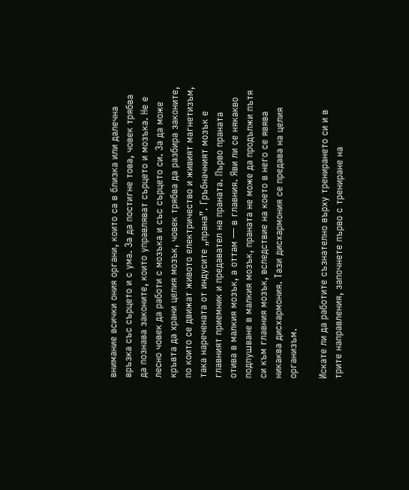внимание всички ония органи, които са в близка или далечна връзка със сърцето и с ума. За да постигне това, човек трябва да познава законите, които управляват сърцето и мозъка. Не е лесно човек да работи с мозъка и със сърцето си. За да може кръвта да храни целия мозък, човек трябва да разбира законите, по които се движат живото електричество и живият магнетизъм, така наречената от индусите „прана”. Гръбначният мозък е главният приемник и предавател на праната. Първо праната отива в малкия мозък, а оттам — в главния. Яви ли се някакво подпушване в малкия мозък, праната не може да продължи пътя си към главния мозък, вследствие на което в него се явява никаква дисхармония. Тази дисхармония се предава на целия организъм.

Искате ли да работите съзнателно върху тренирането си и в тритe направления, започнете първо с трениране на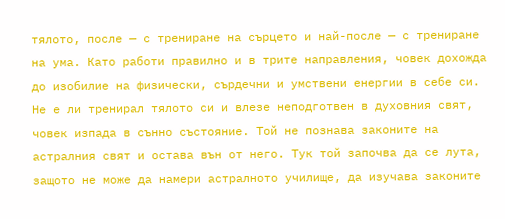тялото, после — с трениране на сърцето и най-после — с трениране на ума. Като работи правилно и в трите направления, човек дохожда до изобилие на физически, сърдечни и умствени енергии в себе си. Не е ли тренирал тялото си и влезе неподготвен в духовния свят, човек изпада в сънно състояние. Той не познава законите на астралния свят и остава вън от него. Тук той започва да се лута, защото не може да намери астралното училище, да изучава законите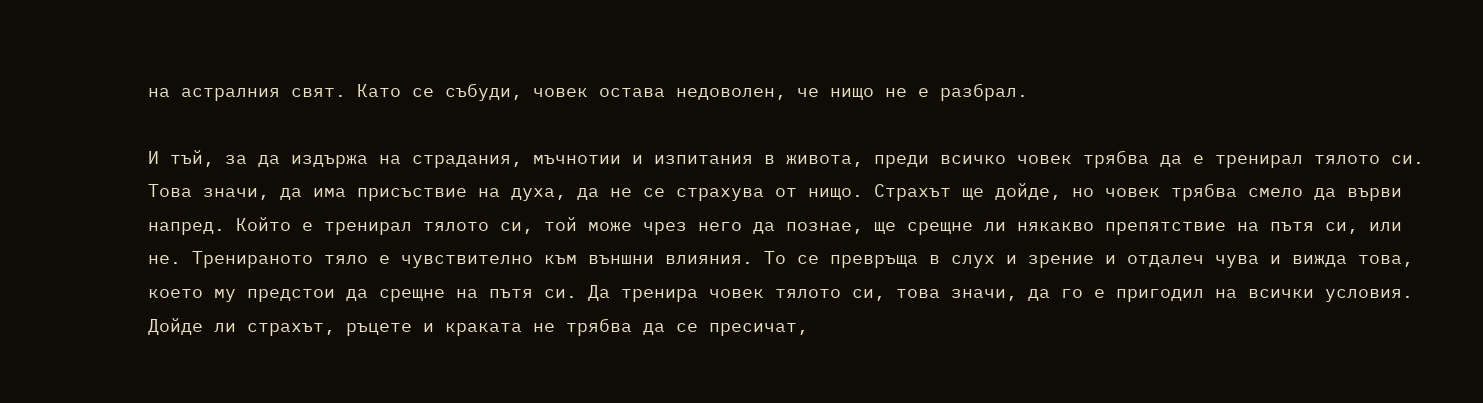на астралния свят. Като се събуди, човек остава недоволен, че нищо не е разбрал.

И тъй, за да издържа на страдания, мъчнотии и изпитания в живота, преди всичко човек трябва да е тренирал тялото си. Това значи, да има присъствие на духа, да не се страхува от нищо. Страхът ще дойде, но човек трябва смело да върви напред. Който е тренирал тялото си, той може чрез него да познае, ще срещне ли някакво препятствие на пътя си, или не. Тренираното тяло е чувствително към външни влияния. То се превръща в слух и зрение и отдалеч чува и вижда това, което му предстои да срещне на пътя си. Да тренира човек тялото си, това значи, да го е пригодил на всички условия. Дойде ли страхът, ръцете и краката не трябва да се пресичат,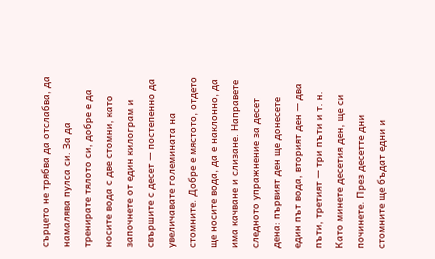сърцето не трябва да отслабва, да намалява пулса си. За да тренирате тялото си, добре е да носите вода с две стомни, като започнете от един килограм и свършите с десет — постепенно да увеличавате големината на стомните. Добре е мястото, отдето ще носите вода, да е наклонно, да има качване и слизане. Направете следното упражнение за десет дена: първият ден ще донесете един път вода, вторият ден — два пъти, третият — три пъти и т. н. Като минете десетия ден, ще си починете. През десетте дни стомните ще бъдат едни и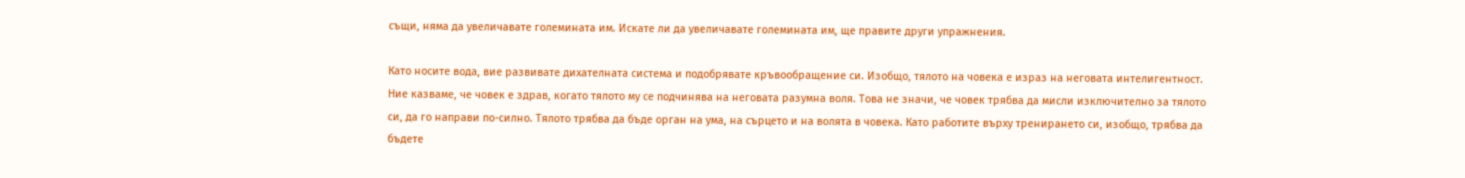същи, няма да увеличавате големината им. Искате ли да увеличавате големината им, ще правите други упражнения.

Като носите вода, вие развивате дихателната система и подобрявате кръвообращение си. Изобщо, тялото на човека е израз на неговата интелигентност. Ние казваме, че човек е здрав, когато тялото му се подчинява на неговата разумна воля. Това не значи, че човек трябва да мисли изключително за тялото си, да го направи по-силно. Тялото трябва да бъде орган на ума, на сърцето и на волята в човека. Като работите върху тренирането си, изобщо, трябва да бъдете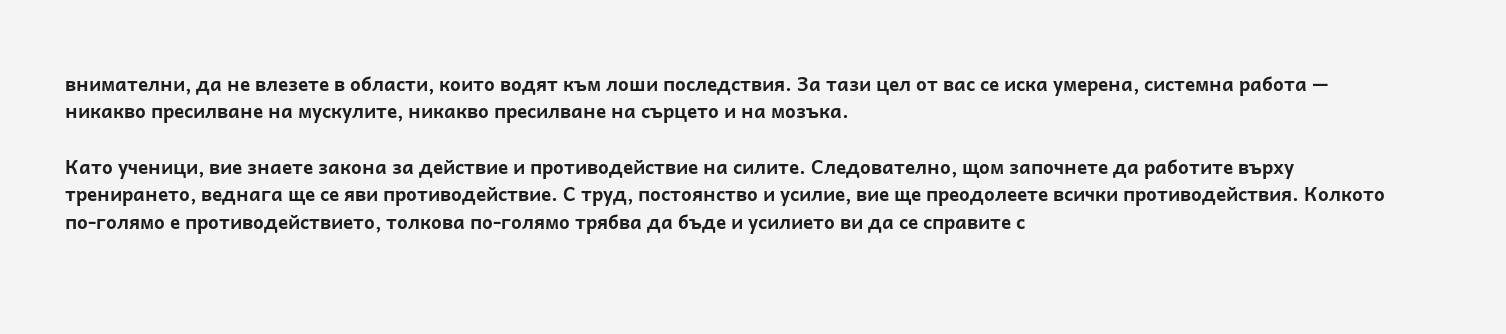внимателни, да не влезете в области, които водят към лоши последствия. За тази цел от вас се иска умерена, системна работа — никакво пресилване на мускулите, никакво пресилване на сърцето и на мозъка.

Като ученици, вие знаете закона за действие и противодействие на силите. Следователно, щом започнете да работите върху тренирането, веднага ще се яви противодействие. С труд, постоянство и усилие, вие ще преодолеете всички противодействия. Колкото по-голямо е противодействието, толкова по-голямо трябва да бъде и усилието ви да се справите с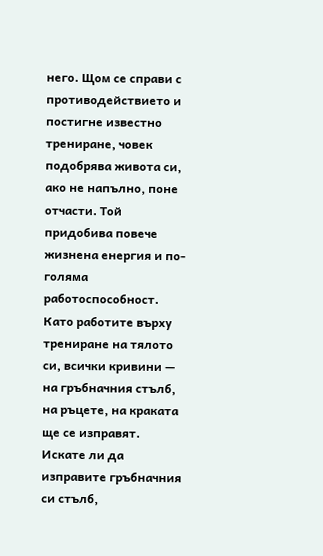него. Щом се справи с противодействието и постигне известно трениране, човек подобрява живота си, ако не напълно, поне отчасти. Той придобива повече жизнена енергия и по-голяма работоспособност. Като работите върху трениране на тялото си, всички кривини — на гръбначния стълб, на ръцете, на краката ще се изправят. Искате ли да изправите гръбначния си стълб,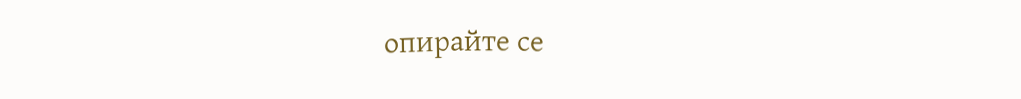опирайте се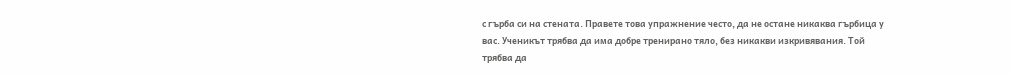с гърба си на стената. Правете това упражнение често, да не остане никаква гърбица у вас. Ученикът трябва да има добре тренирано тяло, без никакви изкривявания. Той трябва да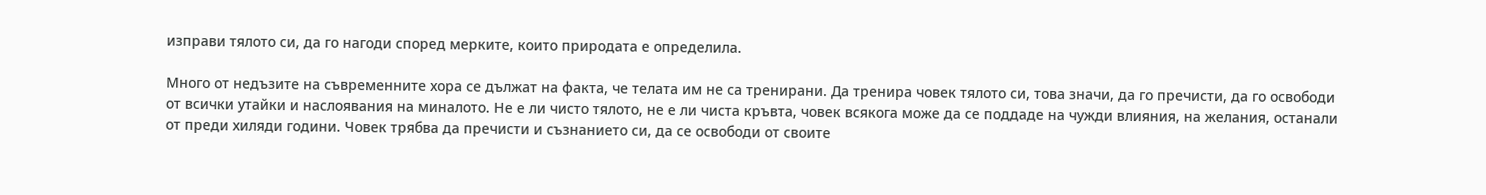изправи тялото си, да го нагоди според мерките, които природата е определила.

Много от недъзите на съвременните хора се дължат на факта, че телата им не са тренирани. Да тренира човек тялото си, това значи, да го пречисти, да го освободи от всички утайки и наслоявания на миналото. Не е ли чисто тялото, не е ли чиста кръвта, човек всякога може да се поддаде на чужди влияния, на желания, останали от преди хиляди години. Човек трябва да пречисти и съзнанието си, да се освободи от своите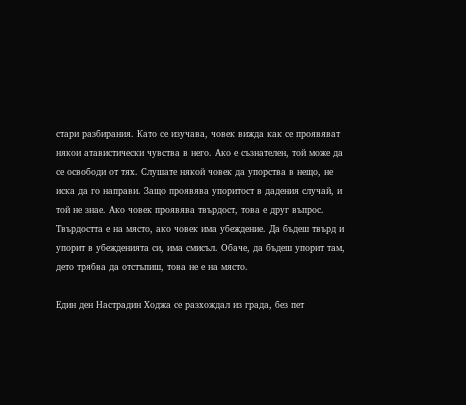стари разбирания. Като се изучава, човек вижда как се проявяват някои атавистически чувства в него. Ако е съзнателен, той може да се освободи от тях. Слушате някой човек да упорства в нещо, не иска да го направи. Защо проявява упоритост в дадения случай, и той не знае. Ако човек проявява твърдост, това е друг въпрос. Твърдостта е на място, ако човек има убеждение. Да бъдеш твърд и упорит в убежденията си, има смисъл. Обаче, да бъдеш упорит там, дето трябва да отстъпиш, това не е на място.

Един ден Настрадин Ходжа се разхождал из града, без пет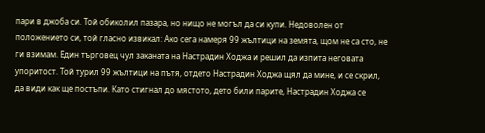пари в джоба си. Той обиколил пазара, но нищо не могъл да си купи. Недоволен от положението си, той гласно извикал: Ако сега намеря 99 жълтици на земята, щом не са сто, не ги взимам. Един търговец чул заканата на Настрадин Ходжа и решил да изпита неговата упоритост. Той турил 99 жълтици на пътя, отдето Настрадин Ходжа щял да мине, и се скрил, да види как ще постъпи. Като стигнал до мястото, дето били парите, Настрадин Ходжа се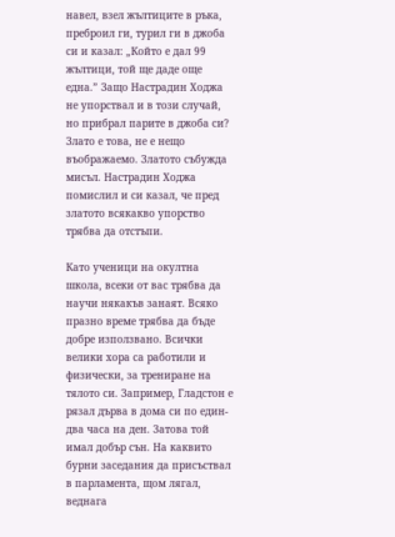навел, взел жълтиците в ръка, преброил ги, турил ги в джоба си и казал: „Който е дал 99 жълтици, той ще даде още една.” Защо Настрадин Ходжа не упорствал и в този случай, но прибрал парите в джоба си? Злато е това, не е нещо въображаемо. Златото събужда мисъл. Настрадин Ходжа помислил и си казал, че пред златото всякакво упорство трябва да отстъпи.

Като ученици на окултна школа, всеки от вас трябва да научи някакъв занаят. Всяко празно време трябва да бъде добре използвано. Всички велики хора са работили и физически, за трениране на тялото си. Запример, Гладстон е рязал дърва в дома си по един-два часа на ден. Затова той имал добър сън. На каквито бурни заседания да присъствал в парламента, щом лягал, веднага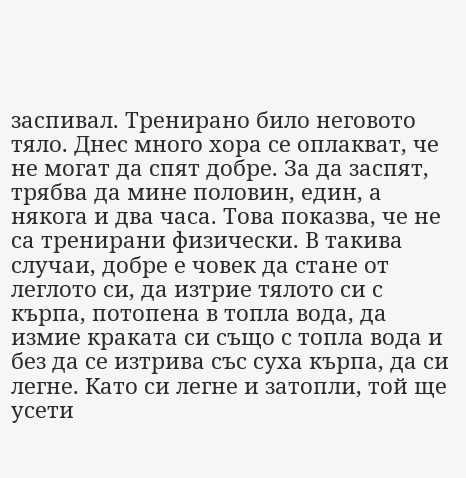заспивал. Тренирано било неговото тяло. Днес много хора се оплакват, че не могат да спят добре. За да заспят, трябва да мине половин, един, а някога и два часа. Това показва, че не са тренирани физически. В такива случаи, добре е човек да стане от леглото си, да изтрие тялото си с кърпа, потопена в топла вода, да измие краката си също с топла вода и без да се изтрива със суха кърпа, да си легне. Като си легне и затопли, той ще усети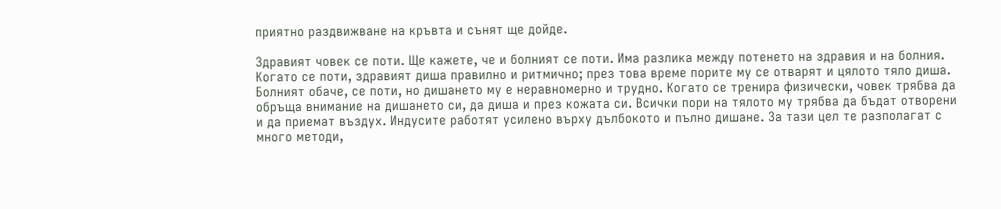приятно раздвижване на кръвта и сънят ще дойде.

Здравият човек се поти. Ще кажете, че и болният се поти. Има разлика между потенето на здравия и на болния. Когато се поти, здравият диша правилно и ритмично; през това време порите му се отварят и цялото тяло диша. Болният обаче, се поти, но дишането му е неравномерно и трудно. Когато се тренира физически, човек трябва да обръща внимание на дишането си, да диша и през кожата си. Всички пори на тялото му трябва да бъдат отворени и да приемат въздух. Индусите работят усилено върху дълбокото и пълно дишане. За тази цел те разполагат с много методи,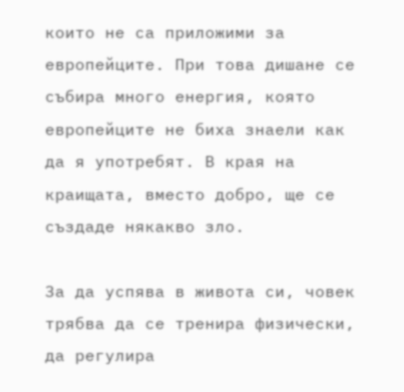които не са приложими за европейците. При това дишане се събира много енергия, която европейците не биха знаели как да я употребят. В края на краищата, вместо добро, ще се създаде някакво зло.

За да успява в живота си, човек трябва да се тренира физически, да регулира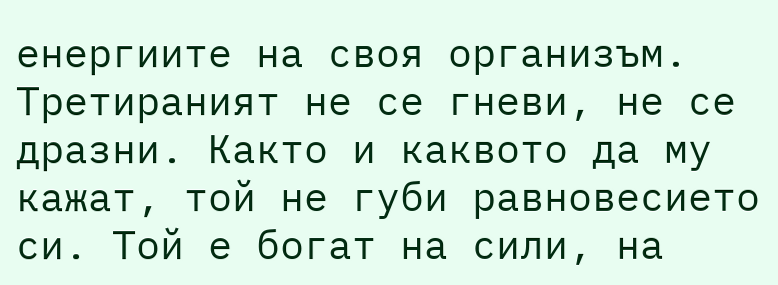енергиите на своя организъм. Третираният не се гневи, не се дразни. Както и каквото да му кажат, той не губи равновесието си. Той е богат на сили, на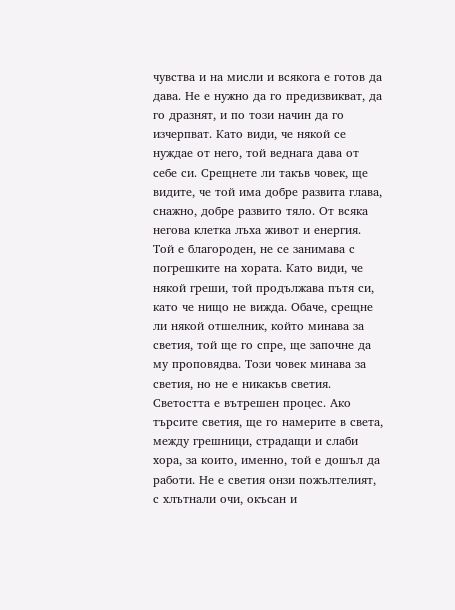чувства и на мисли и всякога е готов да дава. Не е нужно да го предизвикват, да го дразнят, и по този начин да го изчерпват. Като види, че някой се нуждае от него, той веднага дава от себе си. Срещнете ли такъв човек, ще видите, че той има добре развита глава, снажно, добре развито тяло. От всяка негова клетка лъха живот и енергия. Той е благороден, не се занимава с погрешките на хората. Като види, че някой греши, той продължава пътя си, като че нищо не вижда. Обаче, срещне ли някой отшелник, който минава за светия, той ще го спре, ще започне да му проповядва. Този човек минава за светия, но не е никакъв светия. Светостта е вътрешен процес. Ако търсите светия, ще го намерите в света, между грешници, страдащи и слаби хора, за които, именно, той е дошъл да работи. Не е светия онзи пожълтелият, с хлътнали очи, окъсан и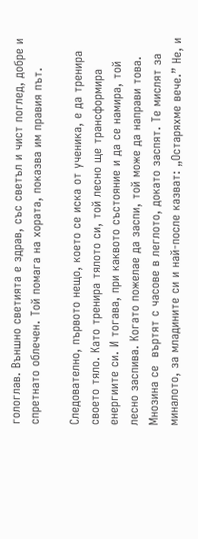гологлав. Външно светията е здрав, със светъл и чист поглед, добре и спретнато облечен. Той помага на хората, показва им правия път.

Следователно, първото нещо, което се иска от ученика, е да тренира своето тяло. Като тренира тялото си, той лесно ще трансформира енергиите си. И тогава, при каквото състояние и да се намира, той лесно заспива. Когато пожелае да заспи, той може да направи това. Мнозина се  въртят с часове в леглото, докато заспят. Те мислят за миналото, за младините си и най-после казват: „Остаряхме вече.” Не, и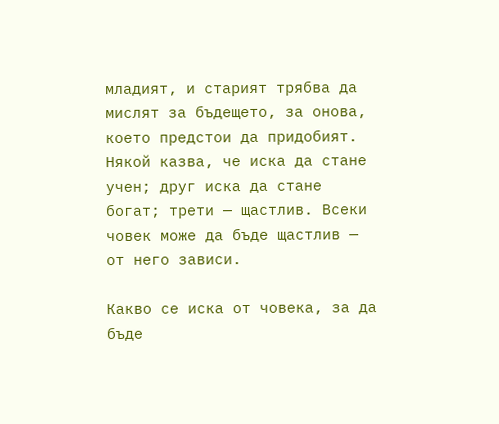младият, и старият трябва да мислят за бъдещето, за онова, което предстои да придобият. Някой казва, че иска да стане учен; друг иска да стане богат; трети — щастлив. Всеки човек може да бъде щастлив — от него зависи.

Какво се иска от човека, за да бъде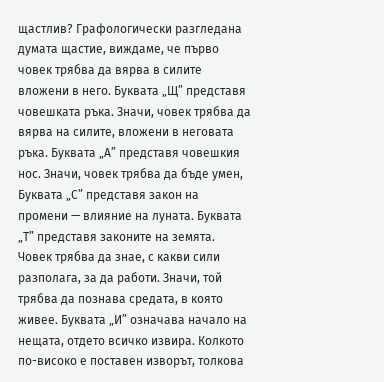щастлив? Графологически разгледана думата щастие, виждаме, че първо човек трябва да вярва в силите вложени в него. Буквата „Щ” представя човешката ръка. Значи, човек трябва да вярва на силите, вложени в неговата ръка. Буквата „А” представя човешкия нос. Значи, човек трябва да бъде умен, Буквата „С” представя закон на промени — влияние на луната. Буквата „Т” представя законите на земята. Човек трябва да знае, с какви сили разполага, за да работи. Значи, той трябва да познава средата, в която живее. Буквата „И” означава начало на нещата, отдето всичко извира. Колкото по-високо е поставен изворът, толкова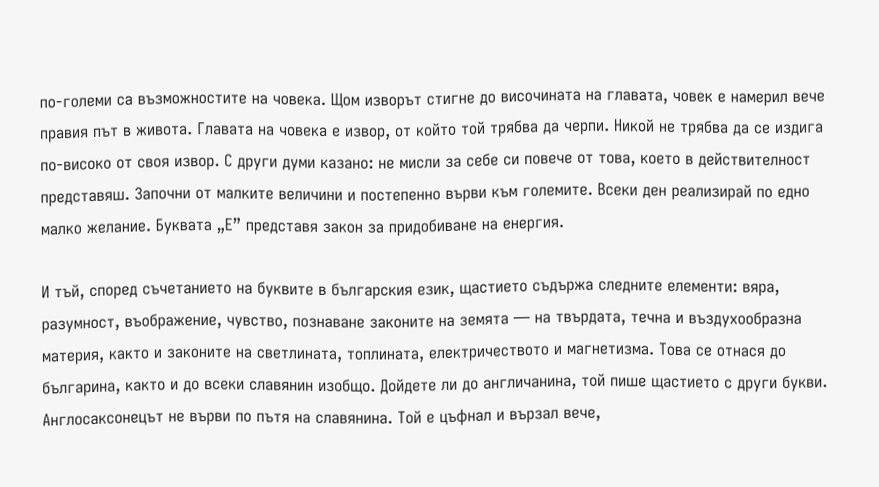по-големи са възможностите на човека. Щом изворът стигне до височината на главата, човек е намерил вече правия път в живота. Главата на човека е извор, от който той трябва да черпи. Никой не трябва да се издига по-високо от своя извор. С други думи казано: не мисли за себе си повече от това, което в действителност представяш. Започни от малките величини и постепенно върви към големите. Всеки ден реализирай по едно малко желание. Буквата „Е” представя закон за придобиване на енергия.

И тъй, според съчетанието на буквите в българския език, щастието съдържа следните елементи: вяра, разумност, въображение, чувство, познаване законите на земята — на твърдата, течна и въздухообразна материя, както и законите на светлината, топлината, електричеството и магнетизма. Това се отнася до българина, както и до всеки славянин изобщо. Дойдете ли до англичанина, той пише щастието с други букви. Англосаксонецът не върви по пътя на славянина. Той е цъфнал и вързал вече,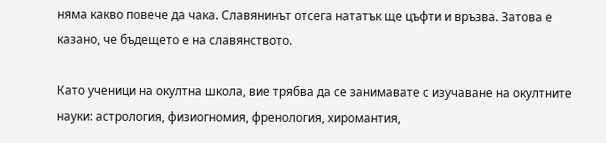няма какво повече да чака. Славянинът отсега нататък ще цъфти и връзва. Затова е казано, че бъдещето е на славянството.

Като ученици на окултна школа, вие трябва да се занимавате с изучаване на окултните науки: астрология, физиогномия, френология, хиромантия,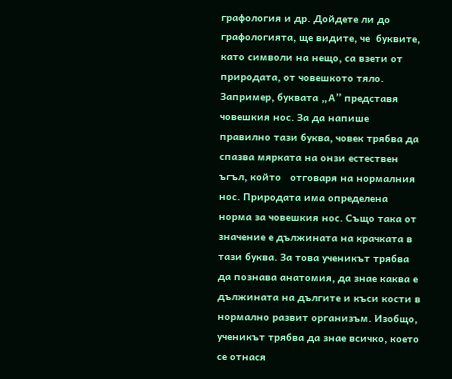графология и др. Дойдете ли до графологията, ще видите, че  буквите, като символи на нещо, са взети от природата, от човешкото тяло. Запример, буквата „А” представя човешкия нос. За да напише  правилно тази буква, човек трябва да спазва мярката на онзи естествен ъгъл, който   отговаря на нормалния нос. Природата има определена норма за човешкия нос. Също така от значение е дължината на крачката в тази буква. За това ученикът трябва да познава анатомия, да знае каква е дължината на дългите и къси кости в нормално развит организъм. Изобщо, ученикът трябва да знае всичко, което се отнася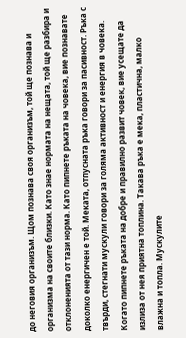до неговия организъм. Щом познава своя организъм, той ще познава и организма на своите близки. Като знае нормата на нещата, той ще разбира и отклоненията от тази норма. Като пипнете ръката на човека, вие познавате доколко енергичен е той. Меката, отпусната ръка говори за пасивност. Ръка с твърди, стегнати мускули говори за голяма активност и енергия в човека. Когато пипнете ръката на добре и правилно развит човек, вие усещате да излиза от нея приятна топлина. Такава ръка е мека, пластична, малко влажна и топла. Мускулите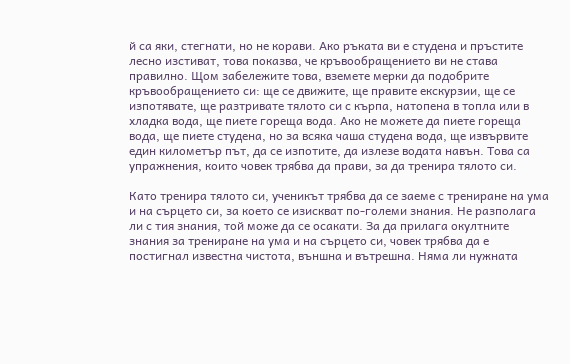й са яки, стегнати, но не корави. Ако ръката ви е студена и пръстите лесно изстиват, това показва, че кръвообращението ви не става правилно. Щом забележите това, вземете мерки да подобрите кръвообращението си: ще се движите, ще правите екскурзии, ще се изпотявате, ще разтривате тялото си с кърпа, натопена в топла или в хладка вода, ще пиете гореща вода. Ако не можете да пиете гореща вода, ще пиете студена, но за всяка чаша студена вода, ще извървите един километър път, да се изпотите, да излезе водата навън. Това са упражнения, които човек трябва да прави, за да тренира тялото си.

Като тренира тялото си, ученикът трябва да се заеме с трениране на ума и на сърцето си, за което се изискват по-големи знания. Не разполага ли с тия знания, той може да се осакати. За да прилага окултните знания за трениране на ума и на сърцето си, човек трябва да е постигнал известна чистота, външна и вътрешна. Няма ли нужната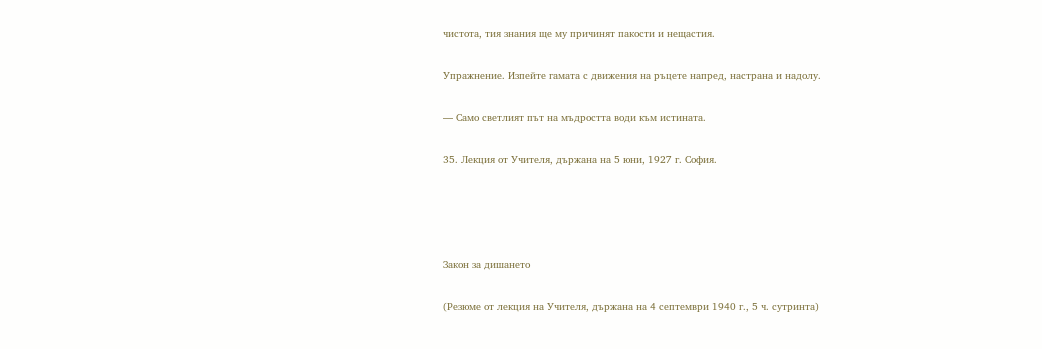чистота, тия знания ще му причинят пакости и нещастия.

Упражнение. Изпейте гамата с движения на ръцете напред, настрана и надолу.

— Само светлият път на мъдростта води към истината.

35. Лекция от Учителя, държана на 5 юни, 1927 г. София.




Закон за дишането

(Резюме от лекция на Учителя, държана на 4 септември 1940 г., 5 ч. сутринта)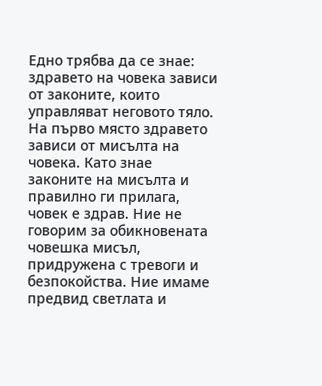Едно трябва да се знае: здравето на човека зависи от законите, които управляват неговото тяло. На първо място здравето зависи от мисълта на човека. Като знае законите на мисълта и правилно ги прилага, човек е здрав. Ние не говорим за обикновената човешка мисъл, придружена с тревоги и безпокойства. Ние имаме предвид светлата и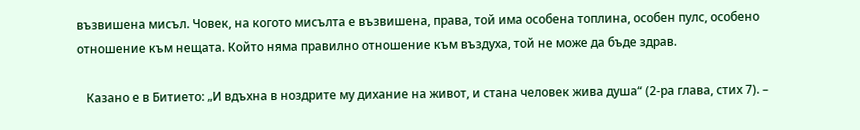възвишена мисъл. Човек, на когото мисълта е възвишена, права, той има особена топлина, особен пулс, особено отношение към нещата. Който няма правилно отношение към въздуха, той не може да бъде здрав.

   Казано е в Битието: „И вдъхна в ноздрите му дихание на живот, и стана человек жива душа“ (2-ра глава, стих 7). –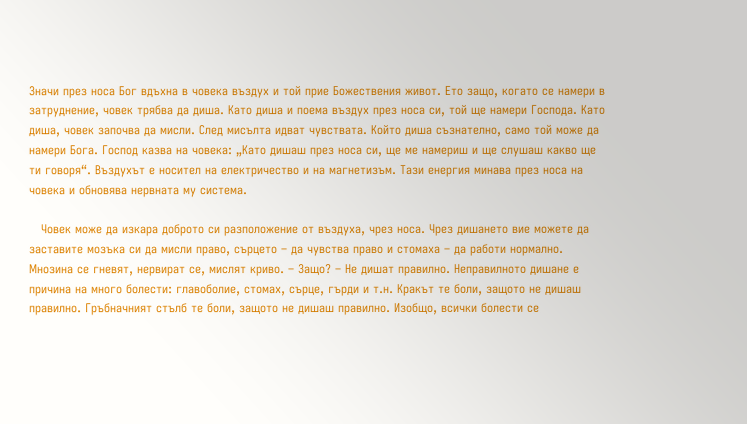Значи през носа Бог вдъхна в човека въздух и той прие Божествения живот. Ето защо, когато се намери в затруднение, човек трябва да диша. Като диша и поема въздух през носа си, той ще намери Господа. Като диша, човек започва да мисли. След мисълта идват чувствата. Който диша съзнателно, само той може да намери Бога. Господ казва на човека: „Като дишаш през носа си, ще ме намериш и ще слушаш какво ще ти говоря“. Въздухът е носител на електричество и на магнетизъм. Тази енергия минава през носа на човека и обновява нервната му система.

   Човек може да изкара доброто си разположение от въздуха, чрез носа. Чрез дишането вие можете да заставите мозъка си да мисли право, сърцето – да чувства право и стомаха – да работи нормално. Мнозина се гневят, нервират се, мислят криво. – Защо? – Не дишат правилно. Неправилното дишане е причина на много болести: главоболие, стомах, сърце, гърди и т.н. Кракът те боли, защото не дишаш правилно. Гръбначният стълб те боли, защото не дишаш правилно. Изобщо, всички болести се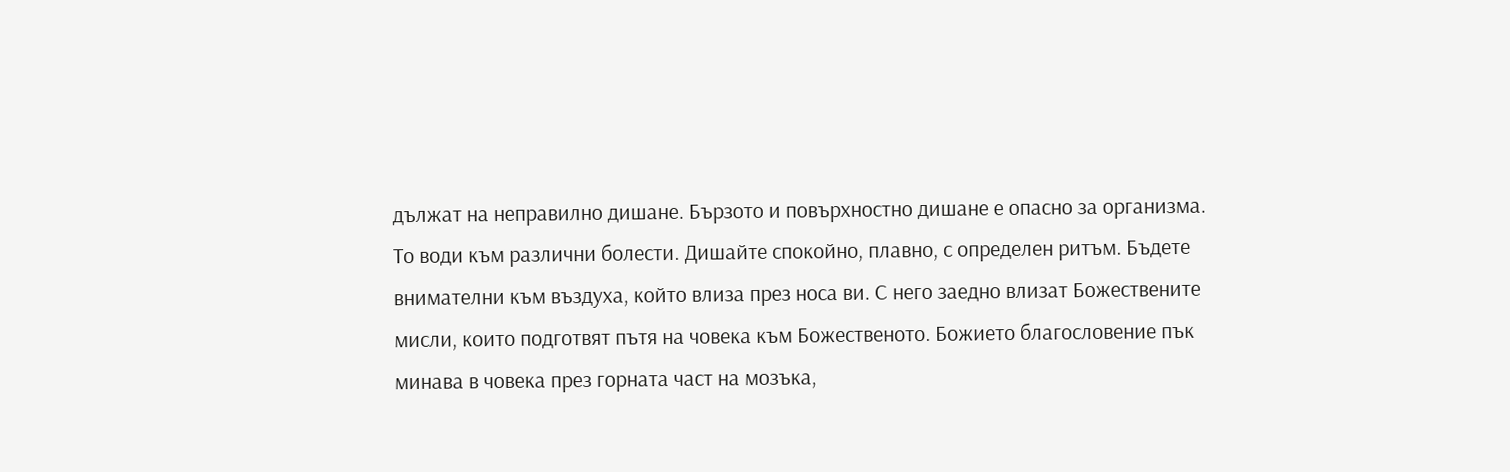дължат на неправилно дишане. Бързото и повърхностно дишане е опасно за организма. То води към различни болести. Дишайте спокойно, плавно, с определен ритъм. Бъдете внимателни към въздуха, който влиза през носа ви. С него заедно влизат Божествените мисли, които подготвят пътя на човека към Божественото. Божието благословение пък минава в човека през горната част на мозъка,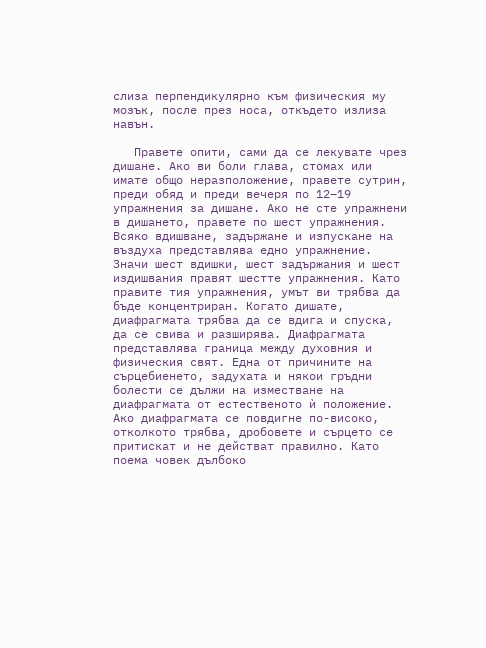слиза перпендикулярно към физическия му мозък, после през носа, откъдето излиза навън.

   Правете опити, сами да се лекувате чрез дишане. Ако ви боли глава, стомах или имате общо неразположение, правете сутрин, преди обяд и преди вечеря по 12–19 упражнения за дишане. Ако не сте упражнени в дишането, правете по шест упражнения. Всяко вдишване, задържане и изпускане на въздуха представлява едно упражнение. Значи шест вдишки, шест задържания и шест издишвания правят шестте упражнения. Като правите тия упражнения, умът ви трябва да бъде концентриран. Когато дишате, диафрагмата трябва да се вдига и спуска, да се свива и разширява. Диафрагмата представлява граница между духовния и физическия свят. Една от причините на сърцебиенето, задухата и някои гръдни болести се дължи на изместване на диафрагмата от естественото ѝ положение. Ако диафрагмата се повдигне по-високо, отколкото трябва, дробовете и сърцето се притискат и не действат правилно. Като поема човек дълбоко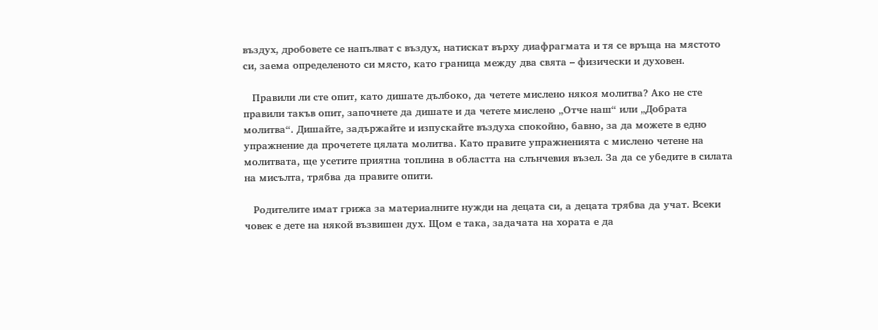въздух, дробовете се напълват с въздух, натискат върху диафрагмата и тя се връща на мястото си, заема определеното си място, като граница между два свята – физически и духовен.

   Правили ли сте опит, като дишате дълбоко, да четете мислено някоя молитва? Ако не сте правили такъв опит, започнете да дишате и да четете мислено „Отче наш“ или „Добрата молитва“. Дишайте, задържайте и изпускайте въздуха спокойно, бавно, за да можете в едно упражнение да прочетете цялата молитва. Като правите упражненията с мислено четене на молитвата, ще усетите приятна топлина в областта на слънчевия възел. За да се убедите в силата на мисълта, трябва да правите опити.

   Родителите имат грижа за материалните нужди на децата си, а децата трябва да учат. Всеки човек е дете на някой възвишен дух. Щом е така, задачата на хората е да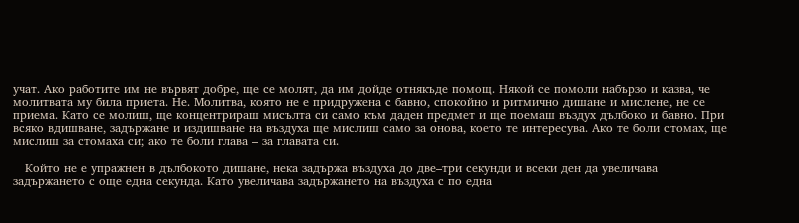учат. Ако работите им не вървят добре, ще се молят, да им дойде отнякъде помощ. Някой се помоли набързо и казва, че молитвата му била приета. Не. Молитва, която не е придружена с бавно, спокойно и ритмично дишане и мислене, не се приема. Като се молиш, ще концентрираш мисълта си само към даден предмет и ще поемаш въздух дълбоко и бавно. При всяко вдишване, задържане и издишване на въздуха ще мислиш само за онова, което те интересува. Ако те боли стомах, ще мислиш за стомаха си; ако те боли глава – за главата си.

   Който не е упражнен в дълбокото дишане, нека задържа въздуха до две–три секунди и всеки ден да увеличава задържането с още една секунда. Като увеличава задържането на въздуха с по една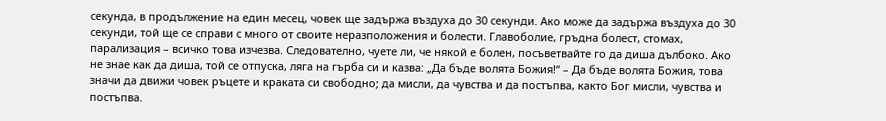секунда, в продължение на един месец, човек ще задържа въздуха до 30 секунди. Ако може да задържа въздуха до 30 секунди, той ще се справи с много от своите неразположения и болести. Главоболие, гръдна болест, стомах, парализация – всичко това изчезва. Следователно, чуете ли, че някой е болен, посъветвайте го да диша дълбоко. Ако не знае как да диша, той се отпуска, ляга на гърба си и казва: „Да бъде волята Божия!“ – Да бъде волята Божия, това значи да движи човек ръцете и краката си свободно; да мисли, да чувства и да постъпва, както Бог мисли, чувства и постъпва.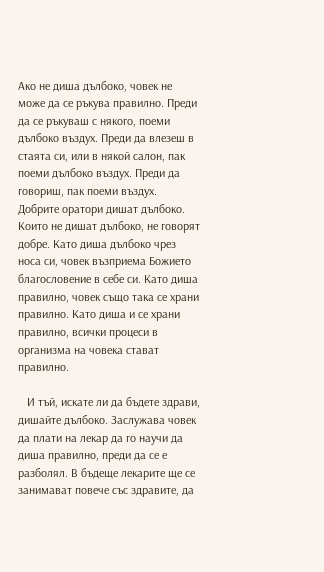Ако не диша дълбоко, човек не може да се ръкува правилно. Преди да се ръкуваш с някого, поеми дълбоко въздух. Преди да влезеш в стаята си, или в някой салон, пак поеми дълбоко въздух. Преди да говориш, пак поеми въздух. Добрите оратори дишат дълбоко. Които не дишат дълбоко, не говорят добре. Като диша дълбоко чрез носа си, човек възприема Божието благословение в себе си. Като диша правилно, човек също така се храни правилно. Като диша и се храни правилно, всички процеси в организма на човека стават правилно.

   И тъй, искате ли да бъдете здрави, дишайте дълбоко. Заслужава човек да плати на лекар да го научи да диша правилно, преди да се е разболял. В бъдеще лекарите ще се занимават повече със здравите, да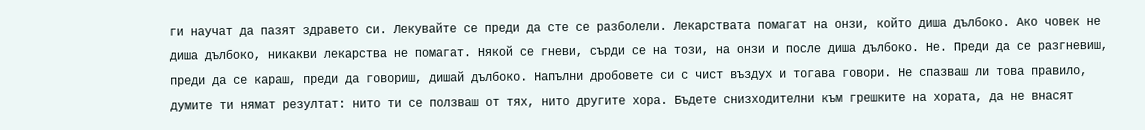ги научат да пазят здравето си. Лекувайте се преди да сте се разболели. Лекарствата помагат на онзи, който диша дълбоко. Ако човек не диша дълбоко, никакви лекарства не помагат. Някой се гневи, сърди се на този, на онзи и после диша дълбоко. Не. Преди да се разгневиш, преди да се караш, преди да говориш, дишай дълбоко. Напълни дробовете си с чист въздух и тогава говори. Не спазваш ли това правило, думите ти нямат резултат: нито ти се ползваш от тях, нито другите хора. Бъдете снизходителни към грешките на хората, да не внасят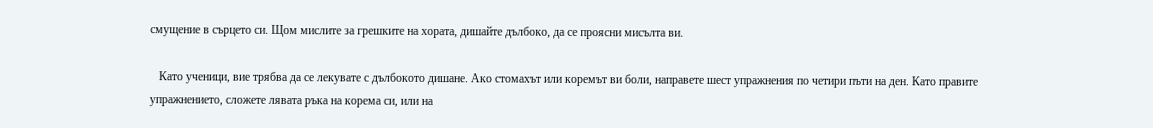смущение в сърцето си. Щом мислите за грешките на хората, дишайте дълбоко, да се проясни мисълта ви.

   Като ученици, вие трябва да се лекувате с дълбокото дишане. Ако стомахът или коремът ви боли, направете шест упражнения по четири пъти на ден. Като правите упражнението, сложете лявата ръка на корема си, или на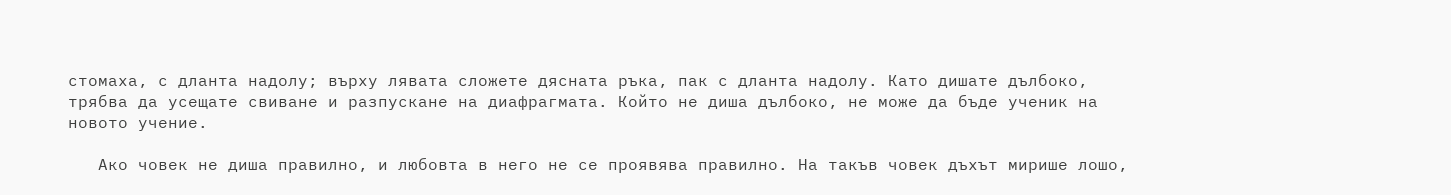стомаха, с дланта надолу; върху лявата сложете дясната ръка, пак с дланта надолу. Като дишате дълбоко, трябва да усещате свиване и разпускане на диафрагмата. Който не диша дълбоко, не може да бъде ученик на новото учение.

   Ако човек не диша правилно, и любовта в него не се проявява правилно. На такъв човек дъхът мирише лошо,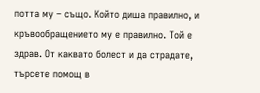потта му – също. Който диша правилно, и кръвообращението му е правилно. Той е здрав. От каквато болест и да страдате, търсете помощ в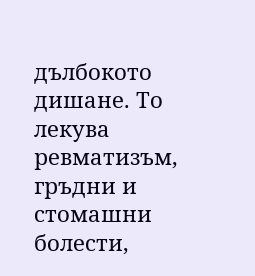дълбокото дишане. То лекува ревматизъм, гръдни и стомашни болести,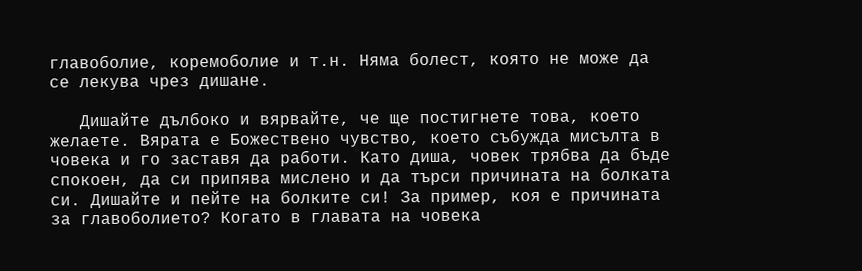главоболие, коремоболие и т.н. Няма болест, която не може да се лекува чрез дишане.

   Дишайте дълбоко и вярвайте, че ще постигнете това, което желаете. Вярата е Божествено чувство, което събужда мисълта в човека и го заставя да работи. Като диша, човек трябва да бъде спокоен, да си припява мислено и да търси причината на болката си. Дишайте и пейте на болките си! За пример, коя е причината за главоболието? Когато в главата на човека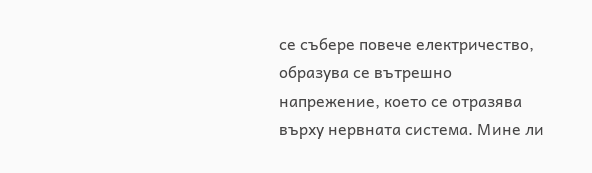се събере повече електричество, образува се вътрешно напрежение, което се отразява върху нервната система. Мине ли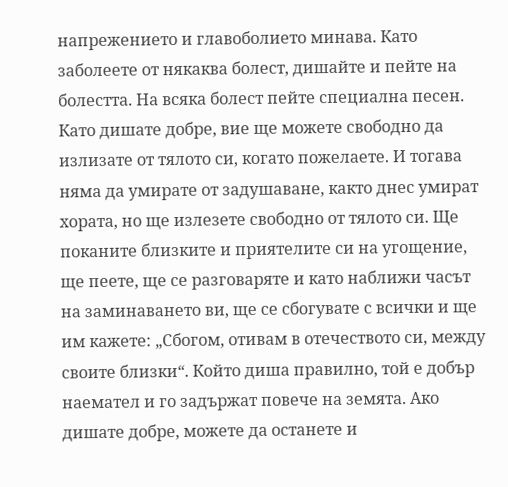напрежението и главоболието минава. Като заболеете от някаква болест, дишайте и пейте на болестта. На всяка болест пейте специална песен. Като дишате добре, вие ще можете свободно да излизате от тялото си, когато пожелаете. И тогава няма да умирате от задушаване, както днес умират хората, но ще излезете свободно от тялото си. Ще поканите близките и приятелите си на угощение, ще пеете, ще се разговаряте и като наближи часът на заминаването ви, ще се сбогувате с всички и ще им кажете: „Сбогом, отивам в отечеството си, между своите близки“. Който диша правилно, той е добър наемател и го задържат повече на земята. Ако дишате добре, можете да останете и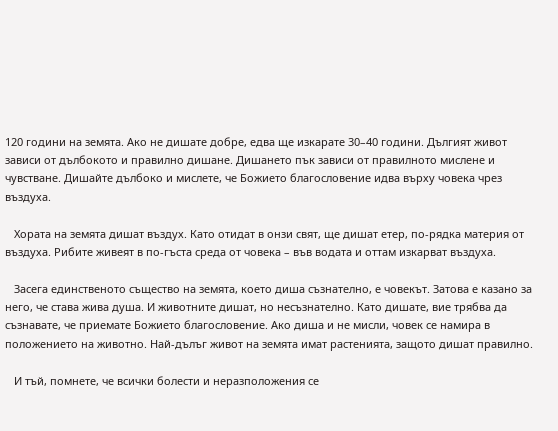120 години на земята. Ако не дишате добре, едва ще изкарате 30–40 години. Дългият живот зависи от дълбокото и правилно дишане. Дишането пък зависи от правилното мислене и чувстване. Дишайте дълбоко и мислете, че Божието благословение идва върху човека чрез въздуха.

   Хората на земята дишат въздух. Като отидат в онзи свят, ще дишат етер, по-рядка материя от въздуха. Рибите живеят в по-гъста среда от човека – във водата и оттам изкарват въздуха.

   Засега единственото същество на земята, което диша съзнателно, е човекът. Затова е казано за него, че става жива душа. И животните дишат, но несъзнателно. Като дишате, вие трябва да съзнавате, че приемате Божието благословение. Ако диша и не мисли, човек се намира в положението на животно. Най-дълъг живот на земята имат растенията, защото дишат правилно.

   И тъй, помнете, че всички болести и неразположения се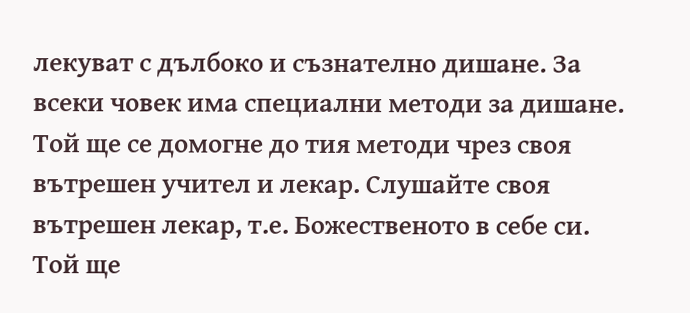лекуват с дълбоко и съзнателно дишане. За всеки човек има специални методи за дишане. Той ще се домогне до тия методи чрез своя вътрешен учител и лекар. Слушайте своя вътрешен лекар, т.е. Божественото в себе си. Той ще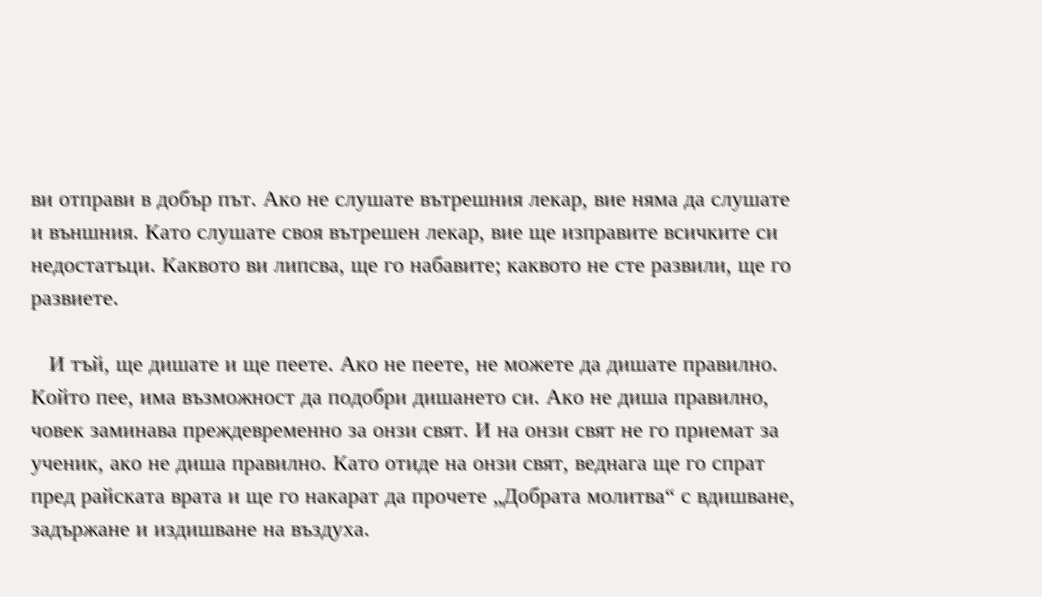ви отправи в добър път. Ако не слушате вътрешния лекар, вие няма да слушате и външния. Като слушате своя вътрешен лекар, вие ще изправите всичките си недостатъци. Каквото ви липсва, ще го набавите; каквото не сте развили, ще го развиете.

   И тъй, ще дишате и ще пеете. Ако не пеете, не можете да дишате правилно. Който пее, има възможност да подобри дишането си. Ако не диша правилно, човек заминава преждевременно за онзи свят. И на онзи свят не го приемат за ученик, ако не диша правилно. Като отиде на онзи свят, веднага ще го спрат пред райската врата и ще го накарат да прочете „Добрата молитва“ с вдишване, задържане и издишване на въздуха.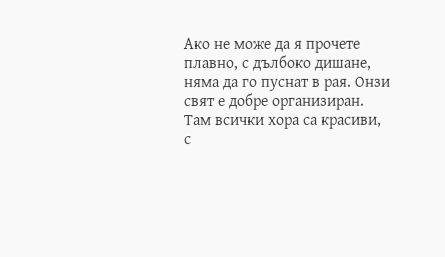Ако не може да я прочете плавно, с дълбоко дишане, няма да го пуснат в рая. Онзи свят е добре организиран. Там всички хора са красиви, с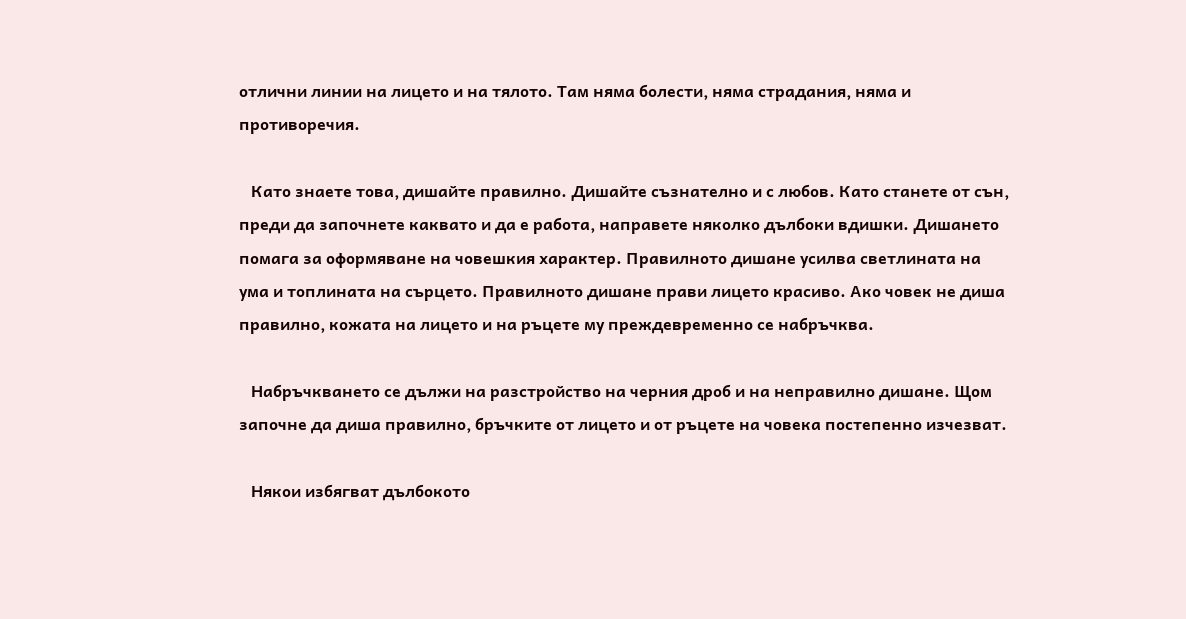отлични линии на лицето и на тялото. Там няма болести, няма страдания, няма и противоречия.

   Като знаете това, дишайте правилно. Дишайте съзнателно и с любов. Като станете от сън, преди да започнете каквато и да е работа, направете няколко дълбоки вдишки. Дишането помага за оформяване на човешкия характер. Правилното дишане усилва светлината на ума и топлината на сърцето. Правилното дишане прави лицето красиво. Ако човек не диша правилно, кожата на лицето и на ръцете му преждевременно се набръчква.

   Набръчкването се дължи на разстройство на черния дроб и на неправилно дишане. Щом започне да диша правилно, бръчките от лицето и от ръцете на човека постепенно изчезват.

   Някои избягват дълбокото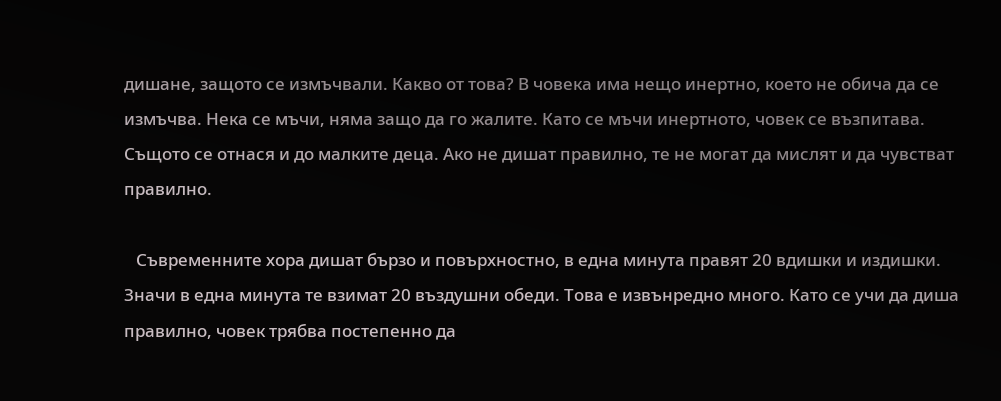дишане, защото се измъчвали. Какво от това? В човека има нещо инертно, което не обича да се измъчва. Нека се мъчи, няма защо да го жалите. Като се мъчи инертното, човек се възпитава. Същото се отнася и до малките деца. Ако не дишат правилно, те не могат да мислят и да чувстват правилно.

   Съвременните хора дишат бързо и повърхностно, в една минута правят 20 вдишки и издишки. Значи в една минута те взимат 20 въздушни обеди. Това е извънредно много. Като се учи да диша правилно, човек трябва постепенно да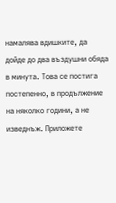намалява вдишките, да дойде до два въздушни обяда в минута. Това се постига постепенно, в продължение на няколко години, а не изведнъж. Приложете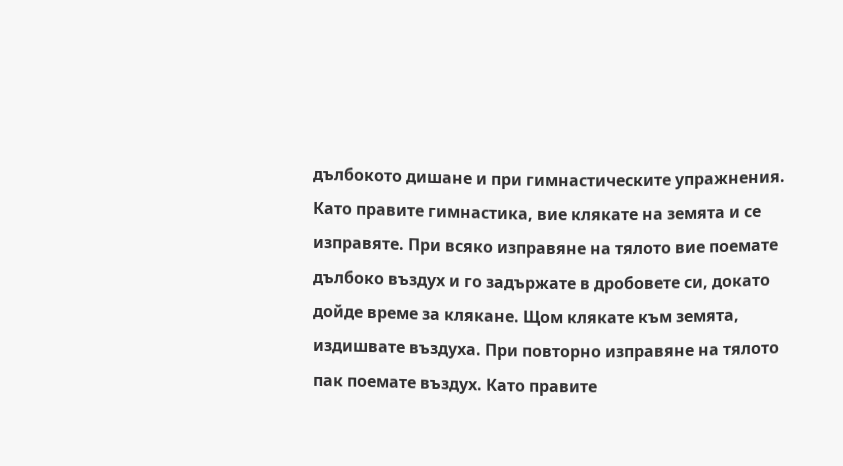дълбокото дишане и при гимнастическите упражнения. Като правите гимнастика, вие клякате на земята и се изправяте. При всяко изправяне на тялото вие поемате дълбоко въздух и го задържате в дробовете си, докато дойде време за клякане. Щом клякате към земята, издишвате въздуха. При повторно изправяне на тялото пак поемате въздух. Като правите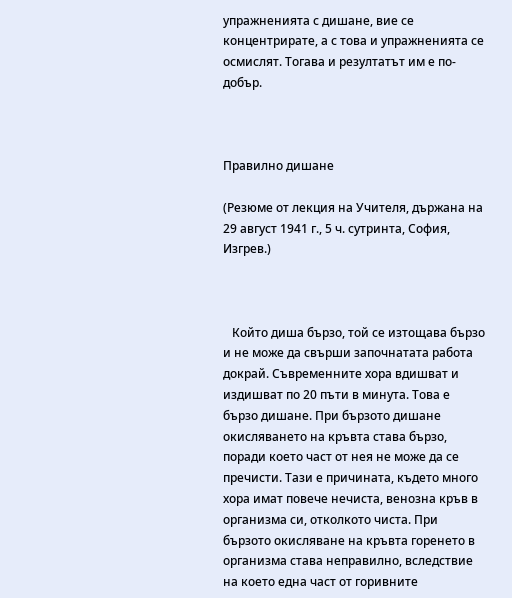упражненията с дишане, вие се концентрирате, а с това и упражненията се осмислят. Тогава и резултатът им е по-добър.



Правилно дишане

(Резюме от лекция на Учителя, държана на 29 август 1941 г., 5 ч. сутринта, София, Изгрев.)



   Който диша бързо, той се изтощава бързо и не може да свърши започнатата работа докрай. Съвременните хора вдишват и издишват по 20 пъти в минута. Това е бързо дишане. При бързото дишане окисляването на кръвта става бързо, поради което част от нея не може да се пречисти. Тази е причината, където много хора имат повече нечиста, венозна кръв в организма си, отколкото чиста. При бързото окисляване на кръвта горенето в организма става неправилно, вследствие на което една част от горивните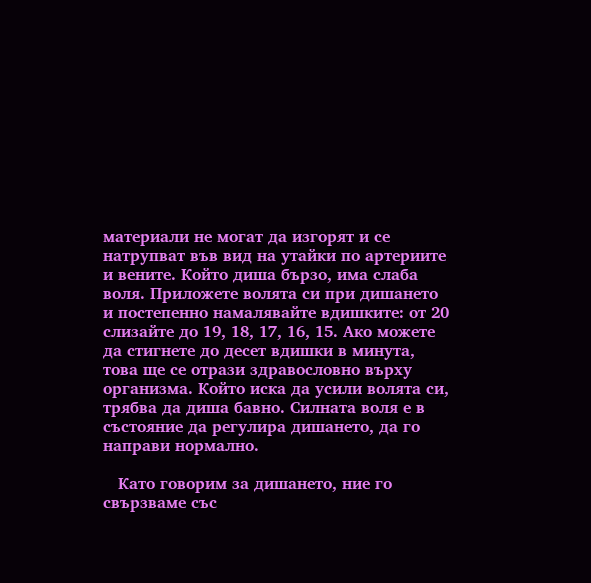материали не могат да изгорят и се натрупват във вид на утайки по артериите и вените. Който диша бързо, има слаба воля. Приложете волята си при дишането и постепенно намалявайте вдишките: от 20 слизайте до 19, 18, 17, 16, 15. Ако можете да стигнете до десет вдишки в минута, това ще се отрази здравословно върху организма. Който иска да усили волята си, трябва да диша бавно. Силната воля е в състояние да регулира дишането, да го направи нормално.

   Като говорим за дишането, ние го свързваме със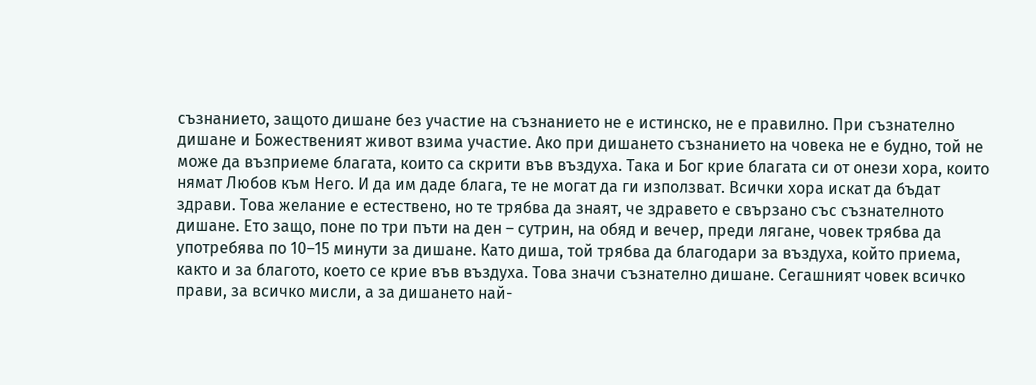съзнанието, защото дишане без участие на съзнанието не е истинско, не е правилно. При съзнателно дишане и Божественият живот взима участие. Ако при дишането съзнанието на човека не е будно, той не може да възприеме благата, които са скрити във въздуха. Така и Бог крие благата си от онези хора, които нямат Любов към Него. И да им даде блага, те не могат да ги използват. Всички хора искат да бъдат здрави. Това желание е естествено, но те трябва да знаят, че здравето е свързано със съзнателното дишане. Ето защо, поне по три пъти на ден – сутрин, на обяд и вечер, преди лягане, човек трябва да употребява по 10–15 минути за дишане. Като диша, той трябва да благодари за въздуха, който приема, както и за благото, което се крие във въздуха. Това значи съзнателно дишане. Сегашният човек всичко прави, за всичко мисли, а за дишането най-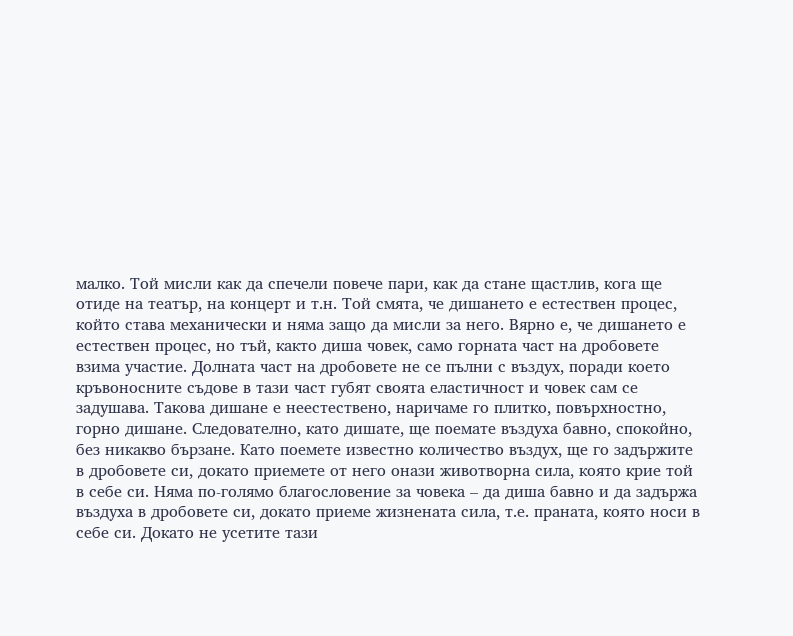малко. Той мисли как да спечели повече пари, как да стане щастлив, кога ще отиде на театър, на концерт и т.н. Той смята, че дишането е естествен процес, който става механически и няма защо да мисли за него. Вярно е, че дишането е естествен процес, но тъй, както диша човек, само горната част на дробовете взима участие. Долната част на дробовете не се пълни с въздух, поради което кръвоносните съдове в тази част губят своята еластичност и човек сам се задушава. Такова дишане е неестествено, наричаме го плитко, повърхностно, горно дишане. Следователно, като дишате, ще поемате въздуха бавно, спокойно, без никакво бързане. Като поемете известно количество въздух, ще го задържите в дробовете си, докато приемете от него онази животворна сила, която крие той в себе си. Няма по-голямо благословение за човека – да диша бавно и да задържа въздуха в дробовете си, докато приеме жизнената сила, т.е. праната, която носи в себе си. Докато не усетите тази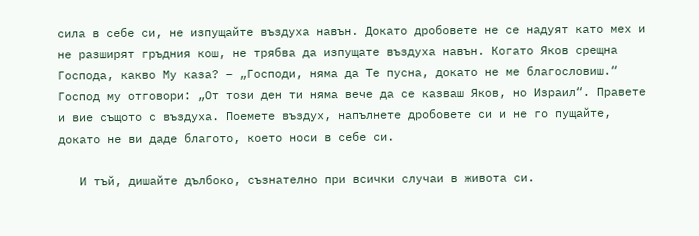сила в себе си, не изпущайте въздуха навън. Докато дробовете не се надуят като мех и не разширят гръдния кош, не трябва да изпущате въздуха навън. Когато Яков срещна Господа, какво Му каза? – „Господи, няма да Те пусна, докато не ме благословиш.“ Господ му отговори: „От този ден ти няма вече да се казваш Яков, но Израил“. Правете и вие същото с въздуха. Поемете въздух, напълнете дробовете си и не го пущайте, докато не ви даде благото, което носи в себе си.

   И тъй, дишайте дълбоко, съзнателно при всички случаи в живота си.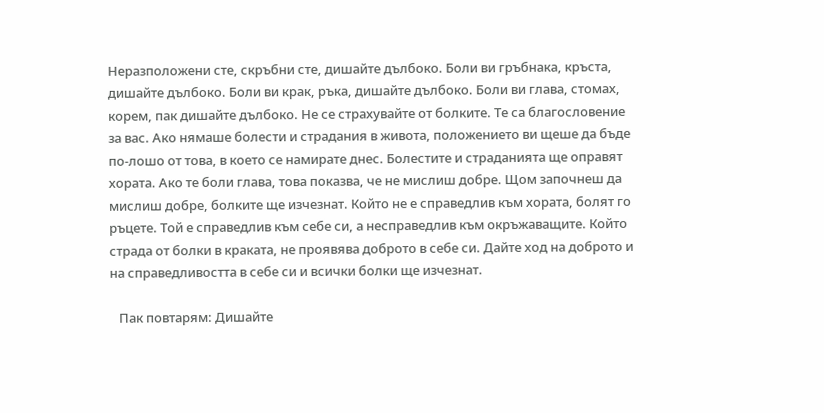Неразположени сте, скръбни сте, дишайте дълбоко. Боли ви гръбнака, кръста, дишайте дълбоко. Боли ви крак, ръка, дишайте дълбоко. Боли ви глава, стомах, корем, пак дишайте дълбоко. Не се страхувайте от болките. Те са благословение за вас. Ако нямаше болести и страдания в живота, положението ви щеше да бъде по-лошо от това, в което се намирате днес. Болестите и страданията ще оправят хората. Ако те боли глава, това показва, че не мислиш добре. Щом започнеш да мислиш добре, болките ще изчезнат. Който не е справедлив към хората, болят го ръцете. Той е справедлив към себе си, а несправедлив към окръжаващите. Който страда от болки в краката, не проявява доброто в себе си. Дайте ход на доброто и на справедливостта в себе си и всички болки ще изчезнат.

   Пак повтарям: Дишайте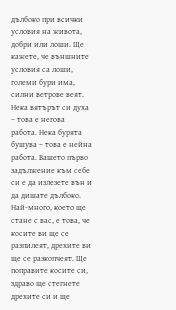дълбоко при всички условия на живота, добри или лоши. Ще кажете, че външните условия са лоши, големи бури има, силни ветрове веят. Нека вятърът си духа – това е негова работа. Нека бурята бушува – това е нейна работа. Вашето първо задължение към себе си е да излезете вън и да дишате дълбоко. Най-много, което ще стане с вас, е това, че косите ви ще се разпилеят, дрехите ви ще се разкопчеят. Ще поправите косите си, здраво ще стегнете дрехите си и ще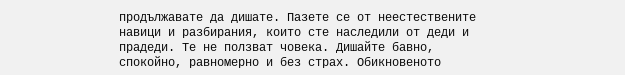продължавате да дишате. Пазете се от неестествените навици и разбирания, които сте наследили от деди и прадеди. Те не ползват човека. Дишайте бавно, спокойно, равномерно и без страх. Обикновеното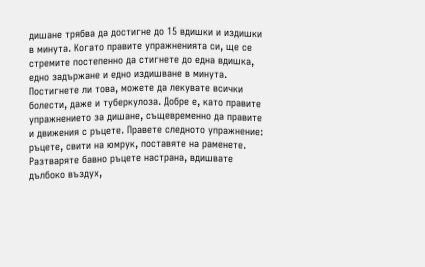дишане трябва да достигне до 15 вдишки и издишки в минута. Когато правите упражненията си, ще се стремите постепенно да стигнете до една вдишка, едно задържане и едно издишване в минута. Постигнете ли това, можете да лекувате всички болести, даже и туберкулоза. Добре е, като правите упражнението за дишане, същевременно да правите и движения с ръцете. Правете следното упражнение: ръцете, свити на юмрук, поставяте на раменете. Разтваряте бавно ръцете настрана, вдишвате дълбоко въздух,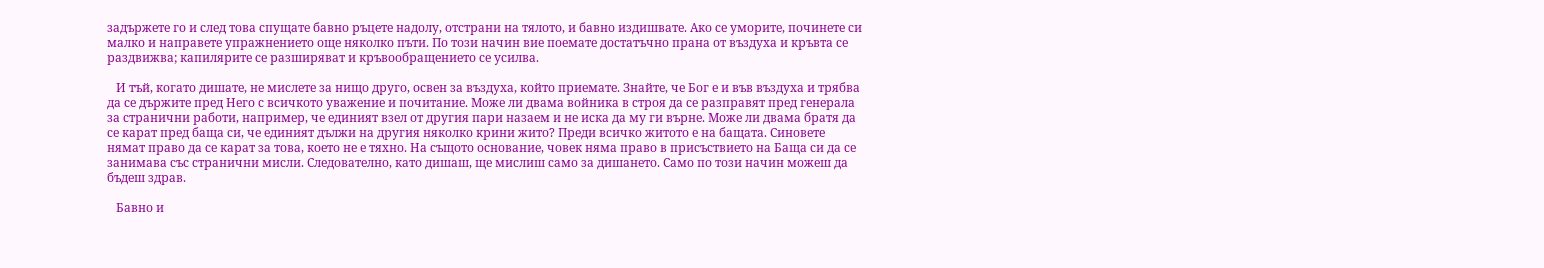задържете го и след това спущате бавно ръцете надолу, отстрани на тялото, и бавно издишвате. Ако се уморите, починете си малко и направете упражнението още няколко пъти. По този начин вие поемате достатъчно прана от въздуха и кръвта се раздвижва; капилярите се разширяват и кръвообращението се усилва.

   И тъй, когато дишате, не мислете за нищо друго, освен за въздуха, който приемате. Знайте, че Бог е и във въздуха и трябва да се държите пред Него с всичкото уважение и почитание. Може ли двама войника в строя да се разправят пред генерала за странични работи, например, че единият взел от другия пари назаем и не иска да му ги върне. Може ли двама братя да се карат пред баща си, че единият дължи на другия няколко крини жито? Преди всичко житото е на бащата. Синовете нямат право да се карат за това, което не е тяхно. На същото основание, човек няма право в присъствието на Баща си да се занимава със странични мисли. Следователно, като дишаш, ще мислиш само за дишането. Само по този начин можеш да бъдеш здрав.

   Бавно и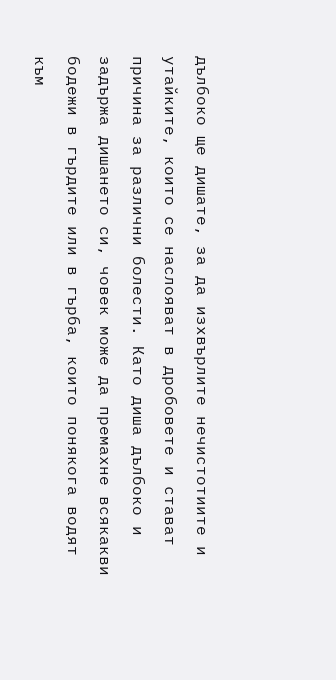дълбоко ще дишате, за да изхвърлите нечистотиите и утайките, които се наслояват в дробовете и стават причина за различни болести. Като диша дълбоко и задържа дишането си, човек може да премахне всякакви бодежи в гърдите или в гърба, които понякога водят към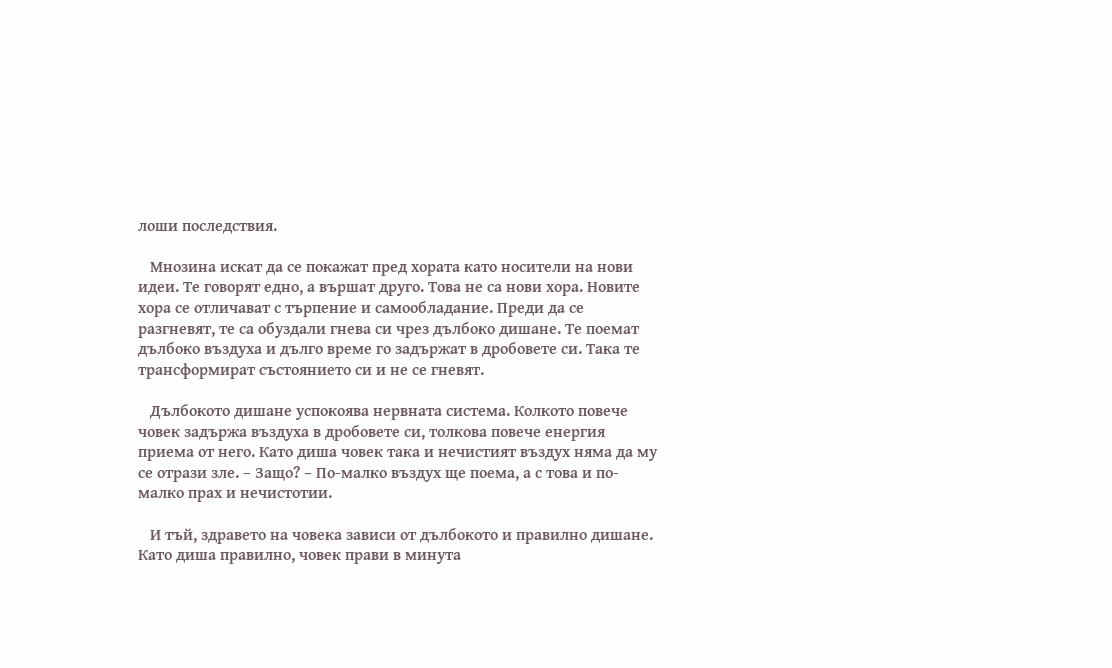лоши последствия.

   Мнозина искат да се покажат пред хората като носители на нови идеи. Те говорят едно, а вършат друго. Това не са нови хора. Новите хора се отличават с търпение и самообладание. Преди да се разгневят, те са обуздали гнева си чрез дълбоко дишане. Те поемат дълбоко въздуха и дълго време го задържат в дробовете си. Така те трансформират състоянието си и не се гневят.

   Дълбокото дишане успокоява нервната система. Колкото повече човек задържа въздуха в дробовете си, толкова повече енергия приема от него. Като диша човек така и нечистият въздух няма да му се отрази зле. – Защо? – По-малко въздух ще поема, а с това и по-малко прах и нечистотии.

   И тъй, здравето на човека зависи от дълбокото и правилно дишане. Като диша правилно, човек прави в минута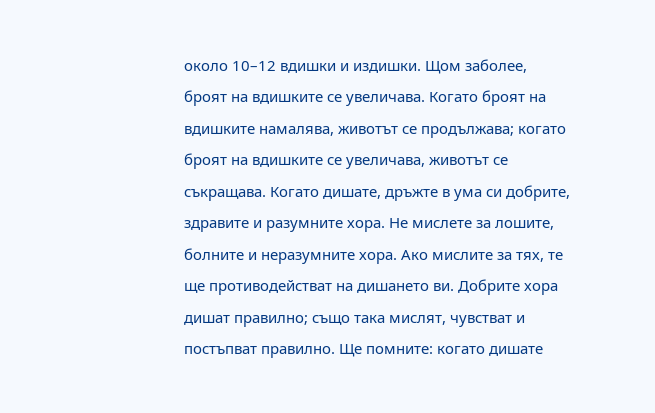около 10–12 вдишки и издишки. Щом заболее, броят на вдишките се увеличава. Когато броят на вдишките намалява, животът се продължава; когато броят на вдишките се увеличава, животът се съкращава. Когато дишате, дръжте в ума си добрите, здравите и разумните хора. Не мислете за лошите, болните и неразумните хора. Ако мислите за тях, те ще противодействат на дишането ви. Добрите хора дишат правилно; също така мислят, чувстват и постъпват правилно. Ще помните: когато дишате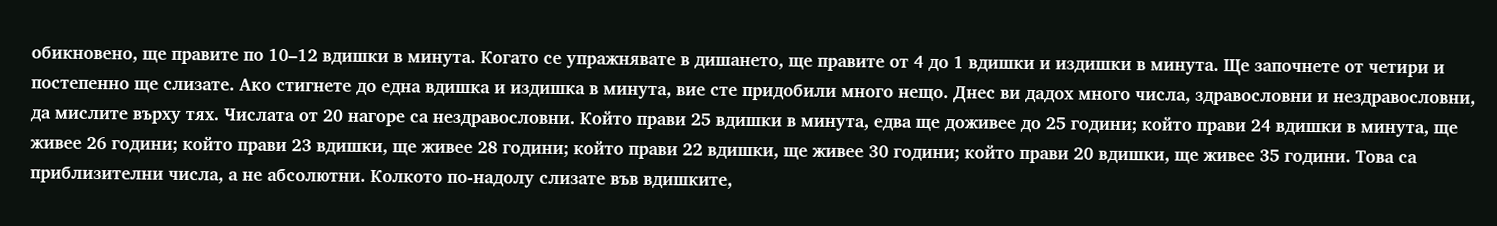обикновено, ще правите по 10–12 вдишки в минута. Когато се упражнявате в дишането, ще правите от 4 до 1 вдишки и издишки в минута. Ще започнете от четири и постепенно ще слизате. Ако стигнете до една вдишка и издишка в минута, вие сте придобили много нещо. Днес ви дадох много числа, здравословни и нездравословни, да мислите върху тях. Числата от 20 нагоре са нездравословни. Който прави 25 вдишки в минута, едва ще доживее до 25 години; който прави 24 вдишки в минута, ще живее 26 години; който прави 23 вдишки, ще живее 28 години; който прави 22 вдишки, ще живее 30 години; който прави 20 вдишки, ще живее 35 години. Това са приблизителни числа, а не абсолютни. Колкото по-надолу слизате във вдишките,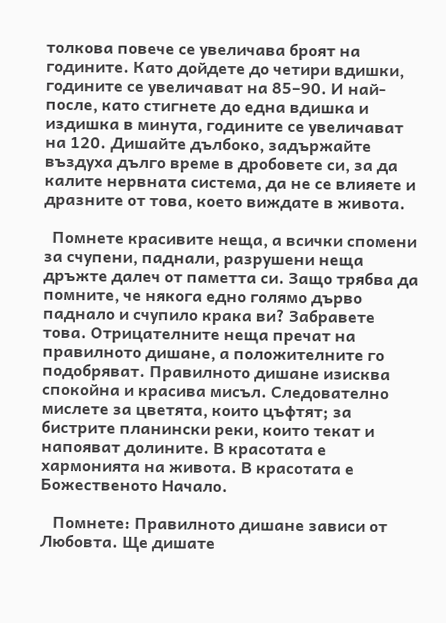толкова повече се увеличава броят на годините. Като дойдете до четири вдишки, годините се увеличават на 85–90. И най-после, като стигнете до една вдишка и издишка в минута, годините се увеличават на 120. Дишайте дълбоко, задържайте въздуха дълго време в дробовете си, за да калите нервната система, да не се влияете и дразните от това, което виждате в живота.

  Помнете красивите неща, а всички спомени за счупени, паднали, разрушени неща дръжте далеч от паметта си. Защо трябва да помните, че някога едно голямо дърво паднало и счупило крака ви? Забравете това. Отрицателните неща пречат на правилното дишане, а положителните го подобряват. Правилното дишане изисква спокойна и красива мисъл. Следователно мислете за цветята, които цъфтят; за бистрите планински реки, които текат и напояват долините. В красотата е хармонията на живота. В красотата е Божественото Начало.

   Помнете: Правилното дишане зависи от Любовта. Ще дишате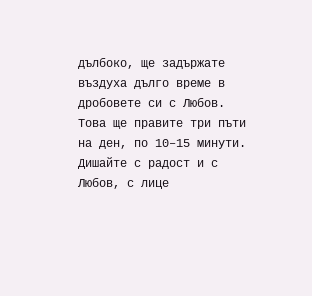дълбоко, ще задържате въздуха дълго време в дробовете си с Любов. Това ще правите три пъти на ден, по 10–15 минути. Дишайте с радост и с Любов, с лице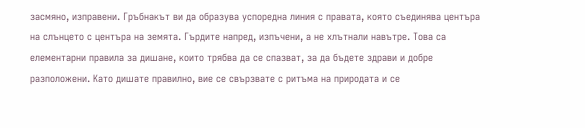засмяно, изправени. Гръбнакът ви да образува успоредна линия с правата, която съединява центъра на слънцето с центъра на земята. Гърдите напред, изпъчени, а не хлътнали навътре. Това са елементарни правила за дишане, които трябва да се спазват, за да бъдете здрави и добре разположени. Като дишате правилно, вие се свързвате с ритъма на природата и се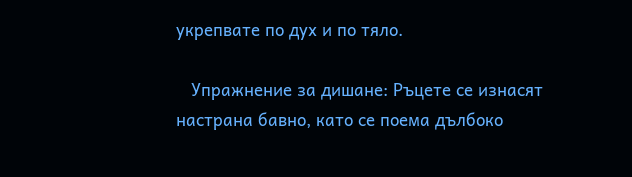укрепвате по дух и по тяло.

   Упражнение за дишане: Ръцете се изнасят настрана бавно, като се поема дълбоко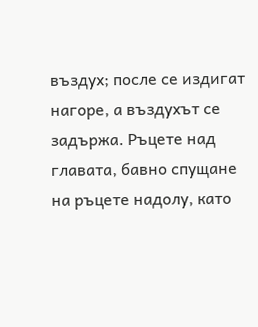въздух; после се издигат нагоре, а въздухът се задържа. Ръцете над главата, бавно спущане на ръцете надолу, като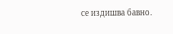се издишва бавно.